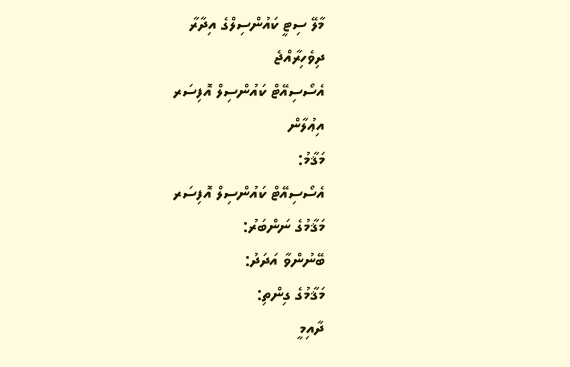މާލޭ ސިޓީ ކައުންސިލްގެ އިދާރާ
ދިވެހިރާއްޖެ
އެސޯސިއޭޓް ކައުންސިލް އޮފިސަރ
އިޢުލާން
މަޤާމު:
އެސޯސިއޭޓް ކައުންސިލް އޮފިސަރ
މަޤާމުގެ ނަންބަރު:
ބޭނުންވާ އަދަދު:
މަޤާމުގެ ގިންތި:
ދާއިމީ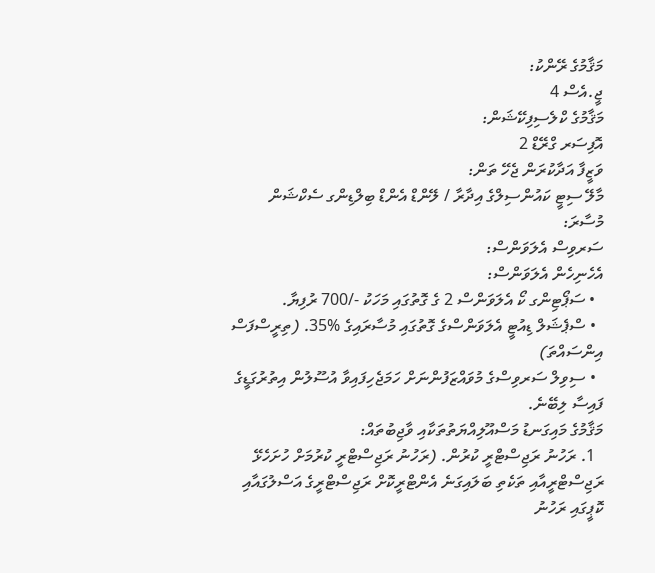މަޤާމުގެ ރޭންކު:
ޖީ.އެސް 4
މަޤާމުގެ ކްލެސިފިކޭޝަން:
އޮފިސަރ ގްރޭޑް 2
ވަޒީފާ އަދާކުރަން ޖެހޭ ތަން:
މާލޭ ސިޓީ ކައުންސިލްގެ އިދާރާ / ލޭންޑް އެންޑް ބިލްޑިންގ ސެކްޝަން
މުސާރަ:
ސަރވިސް އެލަވަންސް:
އެހެނިހެން އެލަވަންސް:
  • ސަޕޯޓިންގ ކޯ އެލަވަންސް 2 ގެ ގޮތުގައި މަހަކު -/700 ރުފިޔާ.
  • ސްޕެޝަލް ޑިއުޓީ އެލަވަންސްގެ ގޮތުގައި މުސާރައިގެ %35. (ތިރީސްފަސް އިންސައްތަ)
  • ސިވިލް ސަރވިސްގެ މުވައްޒަފުންނަށް ހަމަޖެހިފައިވާ އުސޫލުން އިތުރުގަޑީގެ ފައިސާ ލިބޭނެ.
މަޤާމުގެ މައިގަނޑު މަސްއޫލިއްޔަތުތަކާއި ވާޖިބުތައް:
  1. ރަހުނު ރަޖިސްޓްރީ ކުރުން. (ރަހުނު ރަޖިސްޓްރީ ކުރުމަށް ހުށަހެޅޭ ރަޖިސްޓްރީއާއި ތަކެތި ބަލައިގަނެ އެންޓްރީކޮށް ރަޖިސްޓްރީގެ އަސްލުގައާއި ކޮޕީގައި ރަހުނު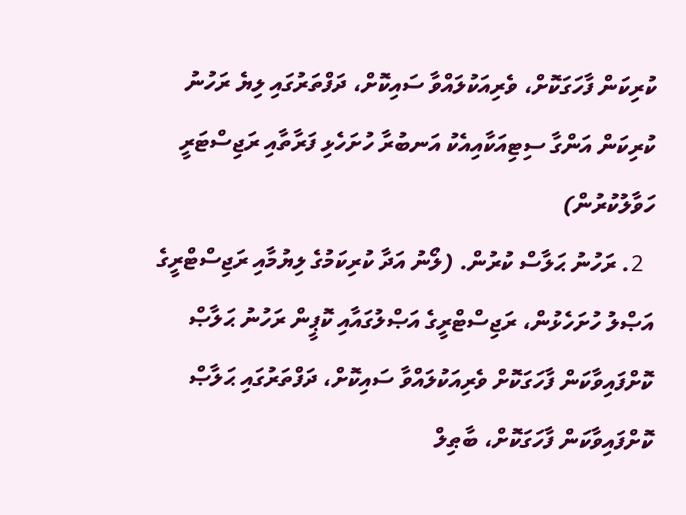ކުރިކަން ފާހަގަކޮށް، ވެރިއަކުލައްވާ ސައިކޮށް، ދަފްތަރުގައި ލިޔެ ރަހުނު ކުރިކަން އަންގާ ސިޓިއަކާއިއެކު އަނބުރާ ހުށަހެޅި ފަރާތާއި ރަޖިސްޓަރީ ހަވާލުކުރުން)
  2. ރަހުނު ޙަލާސް ކުރުން. (ލޯނު އަދާ ކުރިކަމުގެ ލިޔުމާއި ރަޖިސްޓްރީގެ އަޞްލު ހުށަހެޅުން، ރަޖިސްޓްރީގެ އަޞްލުގައާއި ކޮޕީން ރަހުނު ޙަލާޞް ކޮށްފައިވާކަން ފާހަގަކޮށް ވެރިއަކުލައްވާ ސައިކޮށް، ދަފްތަރުގައި ޙަލާޞް ކޮށްފައިވާކަން ފާހަގަކޮށް، ބާޠިލް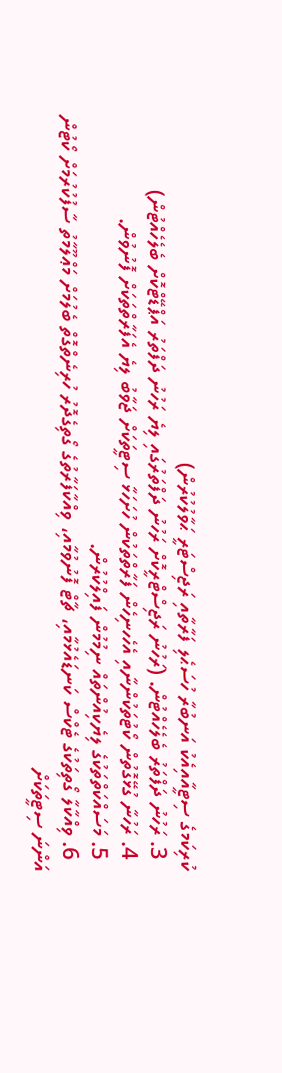ކުރިކަމގެ ސިޓީއާއިއެކު އަނބުރާ ހުސަޙެލި ފަރާތާއި ރަޖިސްޓަރީ ޙަވާލުކުރުން)
  3. ރަހުނު ދަފްތަރު ބެލެހެއްޓުން. (ރަހުނު ރަޖިސްޓްރީކޮށް ރަހުނު ދަފްތަރުގައި ލިޔެ ރަހުނު ދަފްތަރު އަޕްޑޭޓްކޮށް ބެލެހެއްޓުން)
  4. ރަހުނާ ގުޅޭގޮތުން ކޯޓުތަކުންނާއި އެހެހނިހެން ފަރާތްތަކުން ހުށަހަޅާ ސިޓީތަކަށް ޖަވާބު ލިޔެ އެފަރާތްތަކަށް ފޮނުވުން.
  5. މަސައްކަތްތަކުގެ ލިޔެކިއުންތައް ނިމުމުން ފައިލްކުރުން.
  6. ވިއްކާލާ ގޯތިތަކުގެ ޓެކްސް ކަނޑައެޅުމާއި، ޗާޓް ފޮނުވުމާއި، ވިއްކާފަރާތުގެ ގޯތިގެދޮރު ހުރިނެތްގޮތް ބެލުމަށް މަޢްލޫމާތު ސާފުކުރުމަށް ކޯޓުން އަންނަ ސިޓީތަކަށް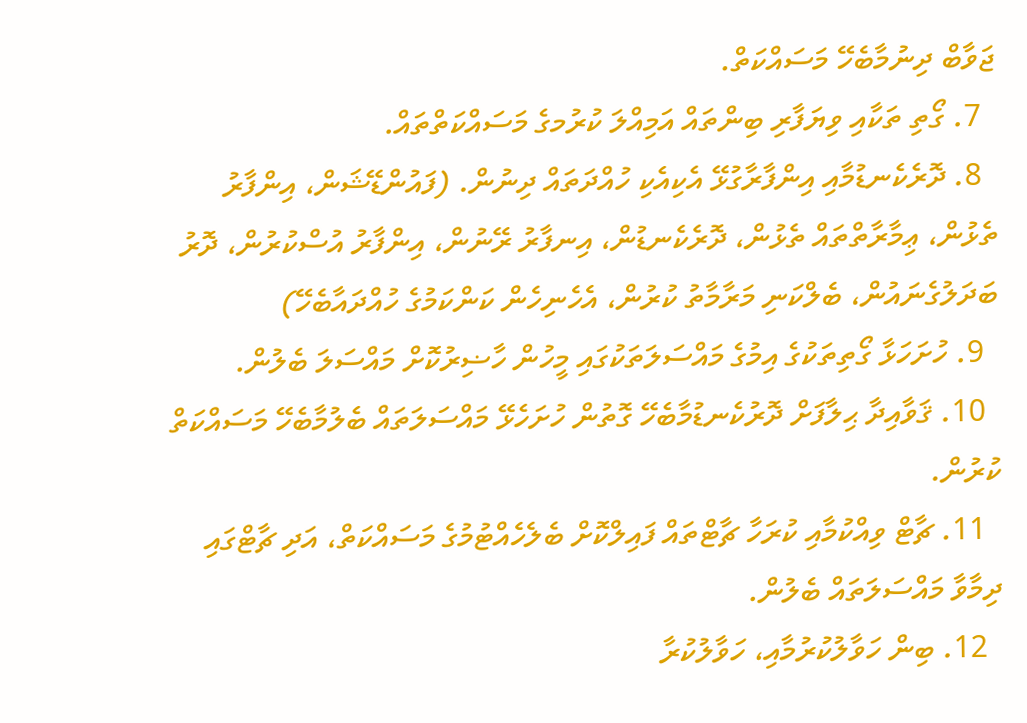ޖަވާބް ދިނުމާބެހޭ މަސައްކަތް.
  7. ގޯތި ތަކާއި ވިޔަފާރި ބިންތައް އަމިއްލަ ކުރުމގެ މަސައްކަތްތައް.
  8. ދޮރެކެނޑުމާއި އިންފާރާގުޅޭ އެކިއެކި ހުއްދަތައް ދިނުން. (ފައުންޑޭޝަން، އިންފާރު ތެޅުން، ޢިމާރާތްތައް ތެޅުން، ދޮރެކެނޑުން، އިނފާރު ރޭނުން، އިންފާރު އުސްކުރުން، ދޮރު ބަދަލުގެނައުން، ބެލްކަނި މަރާމާތު ކުރުން، އެހެނިހެން ކަންކަމުގެ ހުއްދައާބެހޭ)
  9. ހުށަހަޅާ ގޯތިތަކުގެ އިމުގެ މައްސަލަތަކުގައި މީހުން ހާޟިރުކޮށް މައްސަލަ ބެލުން.
  10. ޤަވާއިދާ ޙިލާފަށް ދޮރުކެނޑުމާބެހޭ ގޮތުން ހުށަހެޅޭ މައްސަލަތައް ބެލުމާބެހޭ މަސައްކަތް ކުރުން.
  11. ޗާޓް ވިއްކުމާއި ކުރަހާ ޗާޓްތައް ފައިލްކޮށް ބެލެހެއްޓުމުގެ މަސައްކަތް، އަދި ޗާޓްގައި ދިމާވާ މައްސަލަތައް ބެލުން.
  12. ބިން ހަވާލުކުރުމާއި، ހަވާލުކުރާ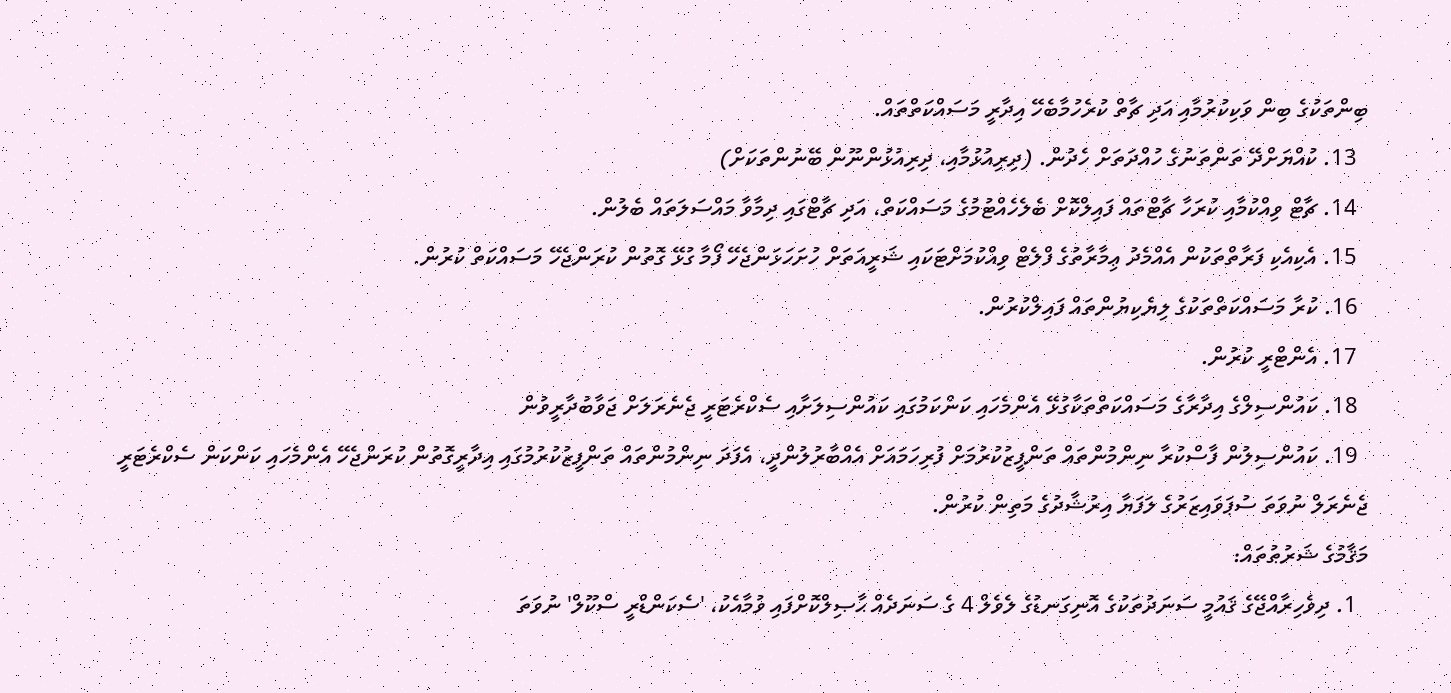ބިންތަކުގެ ބިން ވަކިކުރުމާއި އަދި ޗާތް ކުރެހުމާބެހޭ އިދާރީ މަސައްކަތްތައް.
  13. ކުއްޔަށްދޭ ތަންތަނުގެ ހުއްދަތަށް ހެދުން. (ދިރިއުޅުމާއި، ދިރިއުޅުންނޫން ބޭނުންތަކަށް)
  14. ޗާޓް ވިއްކުމާއި ކުރަހާ ޗާޓްތައް ފައިލްކޮށް ބެލެހެއްޓުމުގެ މަސައްކަތް، އަދި ޗާޓްގައި ދިމާވާ މައްސަލަތައް ބެލުން.
  15. އެކިއެކި ފަރާތްތަކުން އެއްމެދު ޢިމާރާތުގެ ފްލެޓް ވިއްކުމަށްޓަކައި ޝަރީއަތަށް ހުށަހަޅަންޖެހޭ ފޯމާ ގުޅޭ ގޮތުން ކުރަންޖެހޭ މަސައްކަތް ކުރުން.
  16. ކުރާ މަސައްކަތްތަކުގެ ލިޔެކިޔުންތައް ފައިލްކުރުން.
  17. އެންޓްރީ ކުރުން.
  18. ކައުންސިލްގެ އިދާރާގެ މަސައްކަތްތަކާގުޅޭ އެންމެހައި ކަންކަމުގައި ކައުންސިލަށާއި ސެކްރެޓަރީ ޖެނެރަލަށް ޖަވާބުދާރީވުން
  19. ކައުންސިލުން ފާސްކުރާ ނިންމުންތައް ތަންފީޒުކުރުމަށް ފުރިހަމައަށް އެއްބާރުލުންދީ، އެފަދަ ނިންމުންތައް ތަންފީޒުކުރުމުގައި އިދާރީގޮތުން ކުރަންޖެހޭ އެންމެހައި ކަންކަން ސެކްރެޓަރީ ޖެނެރަލް ނުވަތަ ސުޕަވައިޒަރުގެ ލަފަޔާ އިރުޝާދުގެ މަތިން ކުރުން.
މަޤާމުގެ ޝަރުޠުތައް:
  1. ދިވެހިރާއްޖޭގެ ޤައުމީ ސަނަދުތަކުގެ އޮނިގަނޑުގެ ލެވެލް 4 ގެ ސަނަދެއް ޙާޞިލްކޮށްފައި ވުމާއެކު، 'ސެކަންޑްރީ ސްކޫލް' ނުވަތަ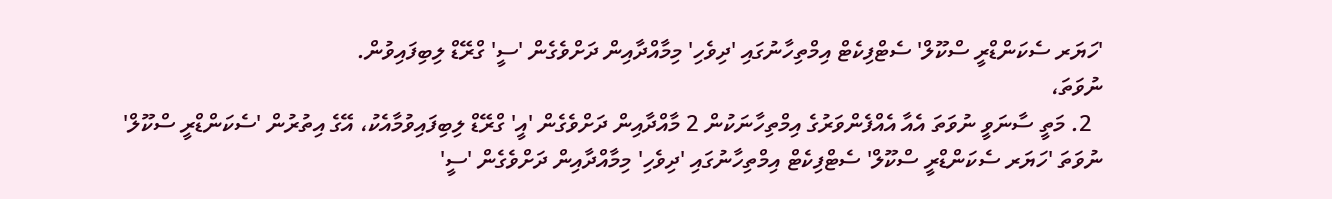'ހަޔަރ ސެކަންޑްރީ ސްކޫލް' ސެޓްފިކެޓް އިމްތިހާނުގައި 'ދިވެހި' މިމާއްދާއިން ދަށްވެގެން 'ސީ' ގްރޭޑް ލިބިފައިވުން.
ނުވަތަ،
  2. މަތީ ސާނަވީ ނުވަތަ އެއާ އެއްފެންވަރުގެ އިމްތިހާނަކުން 2 މާއްދާއިން ދަށްވެގެން 'އީ' ގްރޭޑް ލިބިފައިވުމާއެކު، އޭގެ އިތުރުން 'ސެކަންޑްރީ ސްކޫލް' ނުވަތަ 'ހަޔަރ ސެކަންޑްރީ ސްކޫލް' ސެޓްފިކެޓް އިމްތިހާނުގައި 'ދިވެހި' މިމާއްދާއިން ދަށްވެގެން 'ސީ'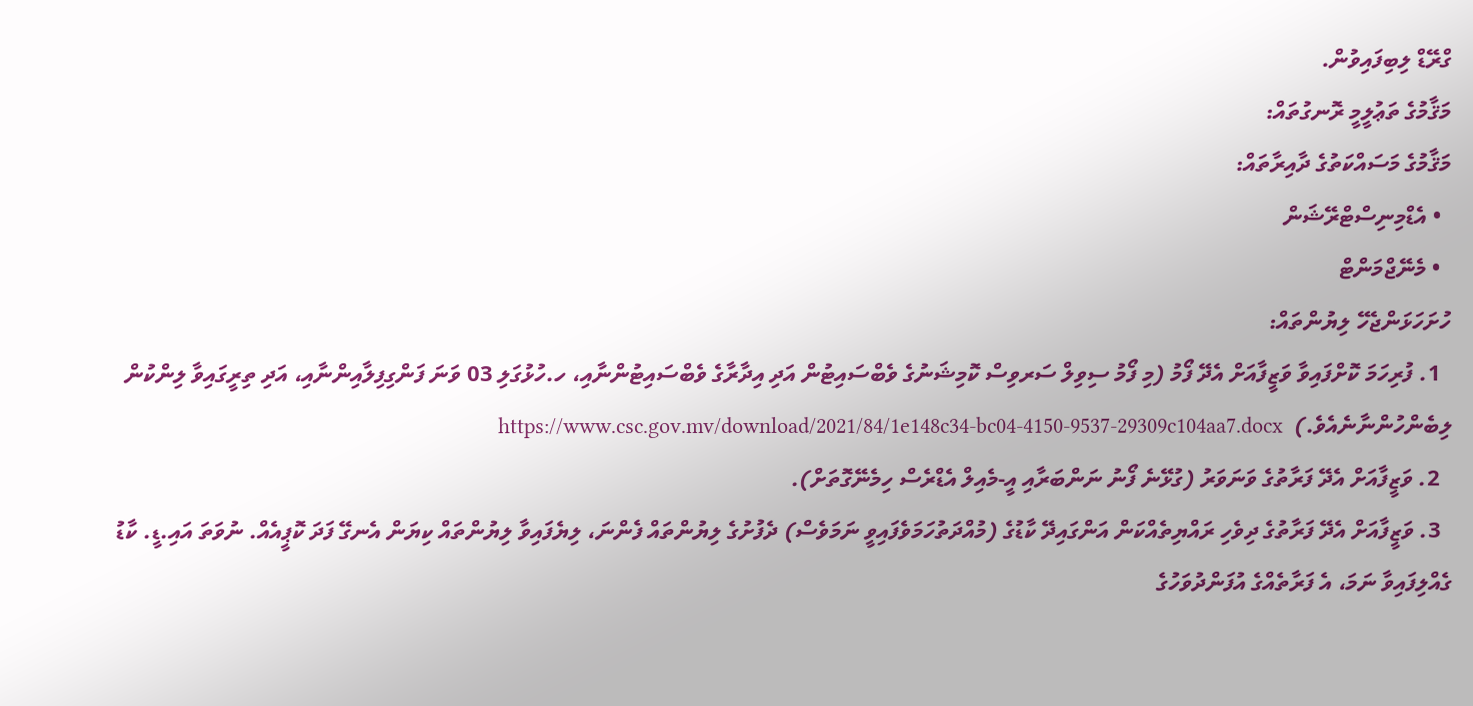ގްރޭޑް ލިބިފައިވުން.
މަޤާމުގެ ތަޢުލީމީ ރޮނގުތައް:
މަޤާމުގެ މަސައްކަތުގެ ދާއިރާތައް:
  • އެޑްމިނިސްޓްރޭޝަން
  • މެނޭޖްމަންޓް
ހުށަހަޅަންޖެހޭ ލިޔުންތައް:
  1. ފުރިހަމަ ކޮށްފައިވާ ވަޒީފާއަށް އެދޭ ފޯމު (މި ފޯމު ސިވިލް ސަރވިސް ކޮމިޝަނުގެ ވެބްސައިޓުން އަދި އިދާރާގެ ވެބްސައިޓުންނާއި، ހ.ހުޅުގަލި 03 ވަނަ ފަންގިފިލާއިންނާއި، އަދި ތިރީގައިވާ ލިންކުން ލިބެންހުންނާނެއެވެ.)  https://www.csc.gov.mv/download/2021/84/1e148c34-bc04-4150-9537-29309c104aa7.docx
  2. ވަޒީފާއަށް އެދޭ ފަރާތުގެ ވަނަވަރު (ގުޅޭނެ ފޯނު ނަންބަރާއި އީ-މެއިލް އެޑްރެސް ހިމެނޭގޮތަށް).
  3. ވަޒީފާއަށް އެދޭ ފަރާތުގެ ދިވެހި ރައްޔިތެއްކަން އަންގައިދޭ ކާޑުގެ (މުއްދަތުހަމަވެފައިވީ ނަމަވެސް) ދެފުށުގެ ލިޔުންތައް ފެންނަ، ލިޔެފައިވާ ލިޔުންތައް ކިޔަން އެނގޭ ފަދަ ކޮޕީއެއް. ނުވަތަ އައި.ޑީ. ކާޑު ގެއްލިފައިވާ ނަމަ، އެ ފަރާތެއްގެ އުފަންދުވަހުގެ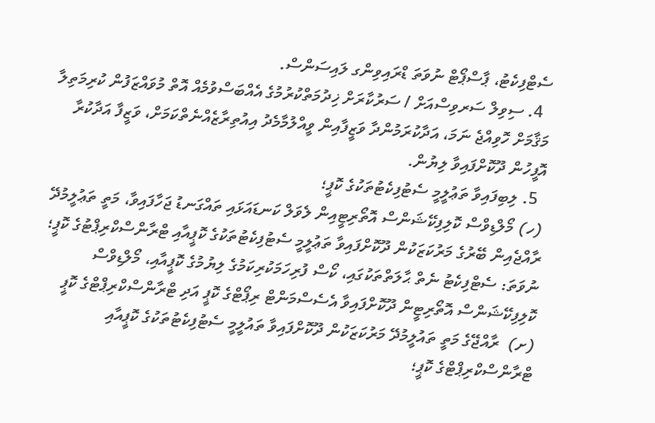ސެޓްފިކެޓު، ޕާސްޕޯޓް ނުވަތަ ޑްރައިވިންގ ލައިސަންސް.
  4. ސިވިލް ސަރވިސްއަށް / ސަރުކާރަށް ޚިދުމަތްކުރުމުގެ އެއްބަސްވުމެއް އޮތް މުވައްޒަފުން ކުރިމަތިލާ މަޤާމަށް ހޮވިއްޖެ ނަމަ، އަދާކުރަމުންދާ ވަޒީފާއިން ވީއްލުމާމެދު އިއުތިރާޒެއްނެތްކަމަށް، ވަޒީފާ އަދާކުރާ އޮފީހުން ދޫކޮށްފައިވާ ލިޔުން.
  5. ލިބިފައިވާ ތަޢުލީމީ ސެޓުފިކެޓުތަކުގެ ކޮޕީ؛
(ހ) މޯލްޑިވްސް ކޮލިފިކޭޝަންސް އޮތޯރިޓީއިން ލެވަލް ކަނޑައަޅައި ތައްގަނޑު ޖަހާފައިވާ، މަތީ ތަޢުލީމުދޭ ރާއްޖެއިން ބޭރުގެ މަރުކަޒަކުން ދޫކޮށްފައިވާ ތަޢުލީމީ ސެޓުފިކެޓުތަކުގެ ކޮޕީއާއި ޓްރާންސްކްރިޕްޓުގެ ކޮޕީ؛ ނުވަތަ: ސެޓްފިކެޓު ނެތް ޙާލަތްތަކުގައި، ކޯސް ފުރިހަމަކުރިކަމުގެ ލިޔުމުގެ ކޮޕީއާއި، މޯލްޑިވްސް ކޮލިފިކޭޝަންސް އޮތޯރިޓީން ދޫކޮށްފައިވާ އެސެސްމަންޓް ރިޕޯޓްގެ ކޮޕީ އަދި ޓްރާންސްކްރިޕްޓްގެ ކޮޕީ
(ށ)  ރާއްޖޭގެ މަތީ ތައުލީމުދޭ މަރުކަޒަކުން ދޫކޮށްފައިވާ ތައުލީމީ ސެޓުފިކެޓުތަކުގެ ކޮޕީއާއި ޓްރާންސްކްރިޕްޓްގެ ކޮޕީ؛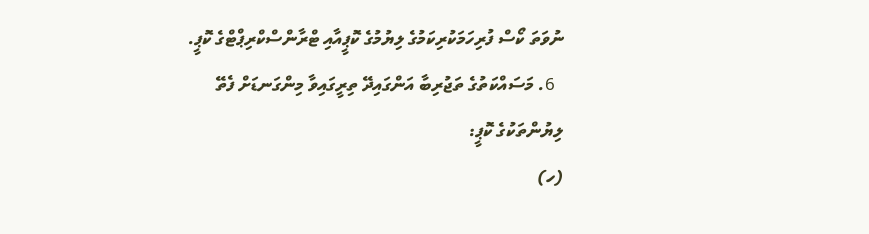ނުވަތަ ކޯސް ފުރިހަމަކުރިކަމުގެ ލިޔުމުގެ ކޮޕީއާއި ޓްރާންސްކްރިޕްޓްގެ ކޮޕީ.
  6. މަސައްކަތުގެ ތަޖުރިބާ އަންގައިދޭ ތިރީގައިވާ މިންގަނޑަށް ފެތޭ ލިޔުންތަކުގެ ކޮޕީ:
(ހ)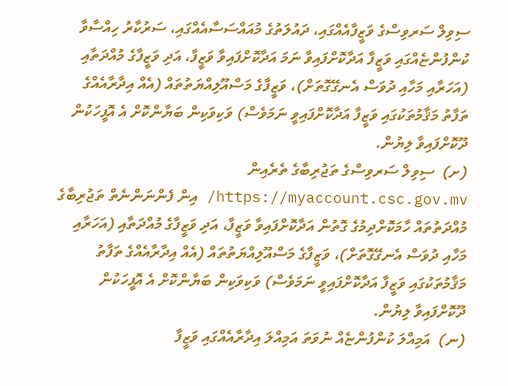ސިވިލް ސަރވިސްގެ ވަޒީފާއެއްގައި، ދައުލަތުގެ މުއައްސަސާއެއްގައި، ސަރުކާރު ހިއްސާވާ ކުންފުންޏެއްގައި ވަޒީފާ އަދާކޮށްފައިވާ ނަމަ އަދާކޮށްފައިވާ ވަޒީފާ، އަދި ވަޒީފާގެ މުއްދަތާއި (އަހަރާއި މަހާއި ދުވަސް އެނގޭގޮތަށް)، ވަޒީފާގެ މަސްއޫލިއްޔަތުތައް (އެއް އިދާރާއެއްގެ ތަފާތު މަޤާމުތަކުގައި ވަޒީފާ އަދާކޮށްފައިވީ ނަމަވެސް) ވަކިވަކިން ބަޔާންކޮށް އެ އޮފީހަކުން ދޫކޮށްފައިވާ ލިޔުން.
(ށ)  ސިވިލް ސަރވިސްގެ ތަޖުރިބާގެ ތެރެއިން https://myaccount.csc.gov.mv/ އިން ފެންނަންނެތް ތަޖުރިބާގެ މުއްދަތުތައް ހާމަކޮށްދިމުގެ ގޮތުން އަދާކޮށްފައިވާ ވަޒީފާ، އަދި ވަޒީފާގެ މުއްދަތާއި (އަހަރާއި މަހާއި ދުވަސް އެނގޭގޮތަށް)، ވަޒީފާގެ މަސްއޫލިއްޔަތުތައް (އެއް އިދާރާއެއްގެ ތަފާތު މަޤާމުތަކުގައި ވަޒީފާ އަދާކޮށްފައިވީ ނަމަވެސް) ވަކިވަކިން ބަޔާންކޮށް އެ އޮފީހަކުން ދޫކޮށްފައިވާ ލިޔުން.
(ނ)  އަމިއްލަ ކުންފުންޏެއް ނުވަތަ އަމިއްލަ އިދާރާއެއްގައި ވަޒީފާ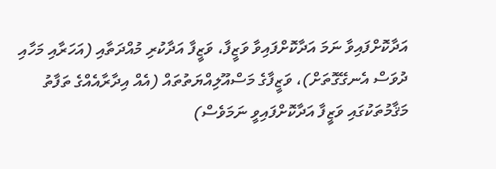އަދާކޮށްފައިވާ ނަމަ އަދާކޮށްފައިވާ ވަޒީފާ، ވަޒީފާ އަދާކުރި މުއްދަތާއި (އަހަރާއި މަހާއި ދުވަސް އެނގޭގޮތަށް)، ވަޒީފާގެ މަސްއޫލިއްޔަތުތައް (އެއް އިދާރާއެއްގެ ތަފާތު މަޤާމުތަކުގައި ވަޒީފާ އަދާކޮށްފައިވީ ނަމަވެސް)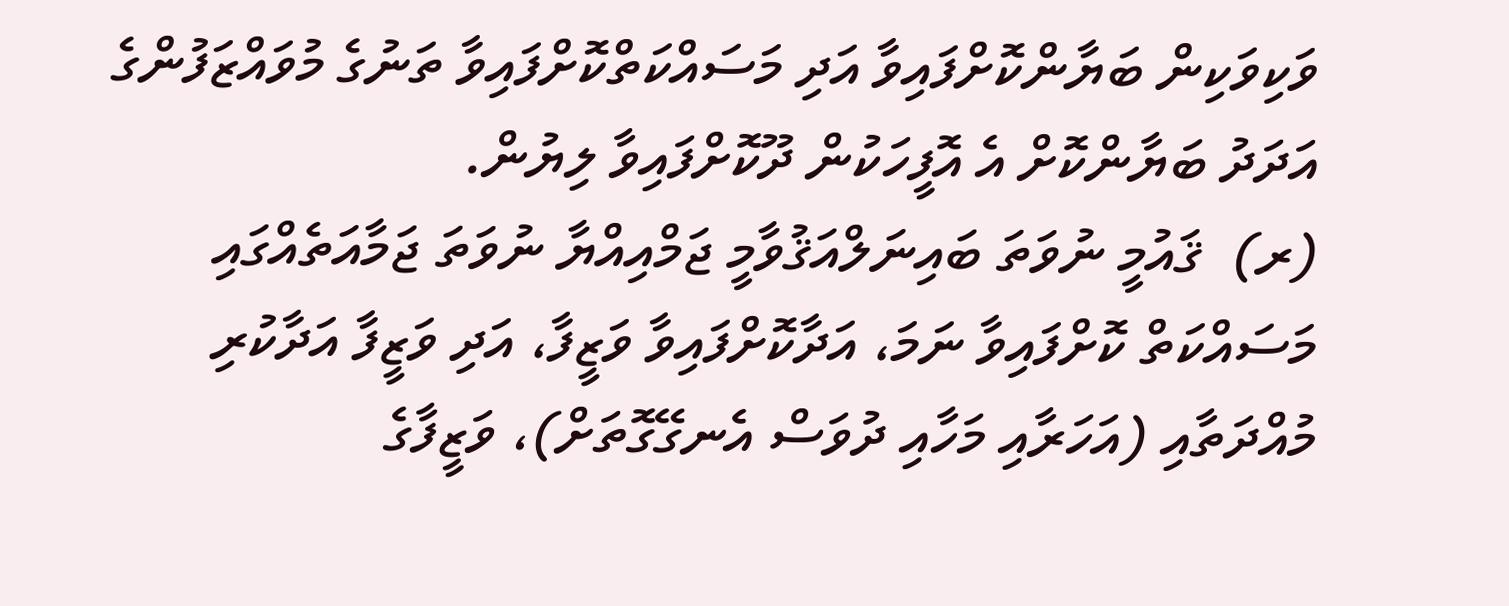ވަކިވަކިން ބަޔާންކޮށްފައިވާ އަދި މަސައްކަތްކޮށްފައިވާ ތަނުގެ މުވައްޒަފުންގެ އަދަދު ބަޔާންކޮށް އެ އޮފީހަކުން ދޫކޮށްފައިވާ ލިޔުން.
(ރ)  ޤައުމީ ނުވަތަ ބައިނަލްއަޤުވާމީ ޖަމްއިއްޔާ ނުވަތަ ޖަމާއަތެއްގައި މަސައްކަތް ކޮށްފައިވާ ނަމަ، އަދާކޮށްފައިވާ ވަޒީފާ، އަދި ވަޒީފާ އަދާކުރި މުއްދަތާއި (އަހަރާއި މަހާއި ދުވަސް އެނގޭގޮތަށް)، ވަޒީފާގެ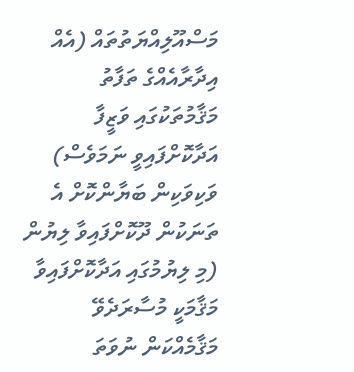މަސްއޫލިއްޔަތުތައް (އެއް އިދާރާއެއްގެ ތަފާތު މަޤާމުތަކުގައި ވަޒީފާ އަދާކޮށްފައިވީ ނަމަވެސް) ވަކިވަކިން ބަޔާންކޮށް އެ ތަނަކުން ދޫކޮށްފައިވާ ލިޔުން (މި ލިޔުމުގައި އަދާކޮށްފައިވާ މަޤާމަކީ މުސާރަދެވޭ މަޤާމެއްކަން ނުވަތަ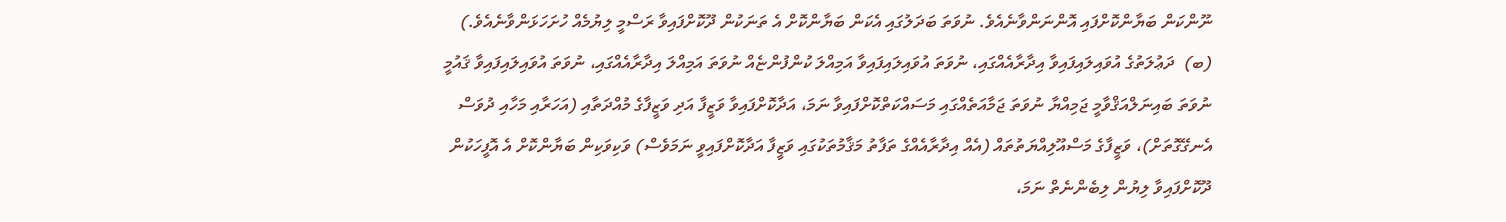ނޫންކަން ބަޔާންކޮށްފައި އޮންނަންވާނެއެވެ. ނުވަތަ ބަދަލުގައި އެކަން ބަޔާންކޮށް އެ ތަނަކުން ދޫކޮށްފައިވާ ރަސްމީ ލިޔުމެއް ހުށަހަޅަންވާނެއެވެ.)
(ބ)  ދަޢުލަތުގެ އުވައިލައިފައިވާ އިދާރާއެއްގައި، ނުވަތަ އުވައިލައިފައިވާ އަމިއްލަ ކުންފުންޏެއް ނުވަތަ އަމިއްލަ އިދާރާއެއްގައި، ނުވަތަ އުވައިލައިފައިވާ ޤައުމީ ނުވަތަ ބައިނަލްއަޤްވާމީ ޖަމިއްޔާ ނުވަތަ ޖަމާއަތެއްގައި މަސައްކަތްކޮށްފައިވާ ނަމަ، އަދާކޮށްފައިވާ ވަޒީފާ އަދި ވަޒީފާގެ މުއްދަތާއި (އަހަރާއި މަހާއި ދުވަސް އެނގޭގޮތަށް)، ވަޒީފާގެ މަސްއޫލިއްޔަތުތައް (އެއް އިދާރާއެއްގެ ތަފާތު މަޤާމުތަކުގައި ވަޒީފާ އަދާކޮށްފައިވީ ނަމަވެސް) ވަކިވަކިން ބަޔާންކޮށް އެ އޮފީހަކުން ދޫކޮށްފައިވާ ލިޔުން ލިބެންނެތް ނަމަ،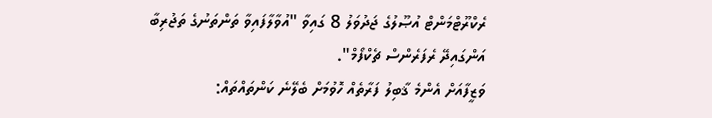ރެކްރޫޓްމަންޓް އުޞޫލުގެ ޖަދުވަލު 8 ގައިވާ "އުވާލާފައިވާ ތަންތަނުގެ ތަޖުރިބާ އަންގައިދޭ ރެފަރެންސް ޗެކްފޯމް".
ވަޒީފާއަށް އެންމެ ޤާބިލު ފަރާތެއް ހޮވުމަށް ބެލޭނެ ކަންތައްތައް: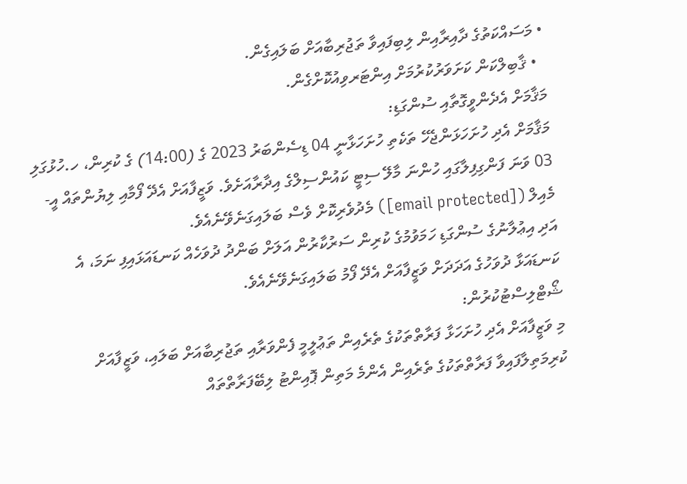• މަސައްކަތުގެ ދާއިރާއިން ލިބިފައިވާ ތަޖުރިބާއަށް ބަލައިގެން.
  • ޤާބިލްކަން ކަށަވަރުކުރުމަށް އިންޓަރވިއުކޮށްގެން.
މަޤާމަށް އެދެންވީގޮތާއި ސުންގަޑި:
މަޤާމަށް އެދި ހުށަހަޅަންޖެހޭ ތަކެތި ހުށަހަޅާނީ 04 ޑިސެންބަރު 2023 ގެ (14:00) ގެ ކުރިން، ހ.ހުޅުގަލި 03 ވަނަ ފަންގިފިލާގައި ހުންނަ މާލޭ ސިޓީ ކައުންސިލްގެ އިދާރާއަށެވެ. ވަޒީފާއަށް އެދޭ ފޯމާއި ލިޔުންތައް އީ-މެއިލް ([email protected]) މެދުވެރިކޮށް ވެސް ބަލައިގަނެވޭނެއެވެ.
އަދި އިޢުލާނުގެ ސުންގަޑި ހަމަވުމުގެ ކުރިން ސަރުކާރުން އަލަށް ބަންދު ދުވަހެއް ކަނޑައަޅައިފި ނަމަ، އެ ކަނޑައަޅާ ދުވަހުގެ އަދަދަށް ވަޒީފާއަށް އެދޭ ފޯމު ބަލައިގަނެވޭނެއެވެ.
ޝޯޓްލިސްޓުކުރުން:
މި ވަޒީފާއަށް އެދި ހުށަހަޅާ ފަރާތްތަކުގެ ތެރެއިން ތަޢުލީމީ ފެންވަރާއި ތަޖުރިބާއަށް ބަލައި، ވަޒީފާއަށް ކުރިމަތިލާފައިވާ ފަރާތްތަކުގެ ތެރެއިން އެންމެ މަތިން ޕޮއިންޓު ލިބޭފަރާތްތައް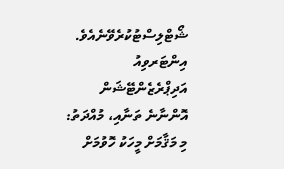ޝޯޓްލިސްޓުކުރެވޭނެއެވެ.
އިންޓަރވިއު އަދިޕްރެޒެންޓޭޝަން އޮންނާނެ ތަނާއި، މުއްދަތު:
މި މަޤާމަށް މީހަކު ހޮވުމަށް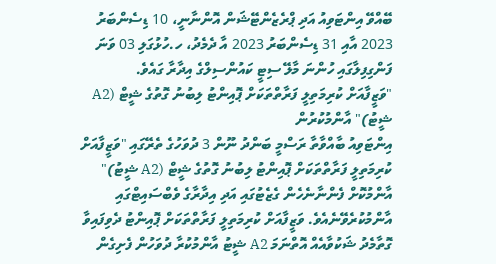ބޭއްވޭ އިންޓަވިއު އަދި ޕްރެޒެންޓޭޝަން އޮންނާނީ، 10 ޑިސެންބަރު 2023 އާއި 31 ޑިސެންބަރު 2023 އާ ދެމެދު، ހ.ހުޅުގަލި 03 ވަނަ ފަންގިފިލާގައި ހުންނަ މާލޭ ސިޓީ ކައުންސިލްގެ އިދާރާ ގައެވެ.
"ވަޒީފާއަށް ކުރިމަތިލީ ފަރާތްތަކަށް ޕޮއިންޓު ލިބުނު ގޮތުގެ ޝީޓް (A2 ޝީޓު)" އާންމުކުރުން
އިންޓަވިއު ބާއްވާތާ ރަސްމީ ބަންދު ނޫން 3 ދުވަހުގެ ތެރޭގައި "ވަޒީފާއަށް ކުރިމަތިލީ ފަރާތްތަކަށް ޕޮއިންޓު ލިބުނު ގޮތުގެ ޝީޓް (A2 ޝީޓު)" އާންމުކޮށް ފެންނާނެހެން ގެޒެޓުގައި އަދި އިދާރާގެ ވެބްސައިޓްގައި އާންމުކުރެވޭނެއެވެ. ވަޒީފާއަށް ކުރިމަތިލީ ފަރާތްތަކަށް ޕޮއިންޓު ދެވިފައިވާ ގޮތާމެދު ޝަކުވާއެއް އޮތްނަމަ A2 ޝީޓު އާންމުކުރާ ދުވަހުން ފެށިގެން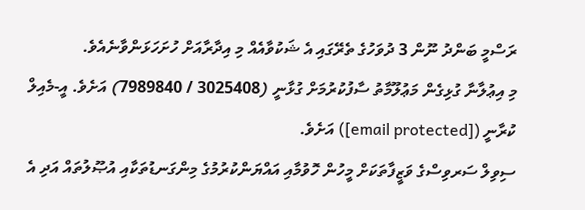ރަސްމީ ބަންދު ނޫން 3 ދުވަހުގެ ތެރޭގައި އެ ޝަކުވާއެއް މި އިދާރާއަށް ހުށަހަޅަންވާނެއެވެ.
މި އިޢުލާނާ ގުޅިގެން މަޢުލޫމާތު ސާފުކުރުމަށް ގުޅާނީ (3025408 / 7989840) އަށެވެ. އީ-މެއިލް ކުރާނީ ([email protected]) އަށެވެ.
ސިވިލް ސަރވިސްގެ ވަޒީފާތަކަށް މީހުން ހޮވުމާއި އައްޔަންކުރުމުގެ މިންގަނޑުތަކާއި އުޞޫލުތައް އަދި އެ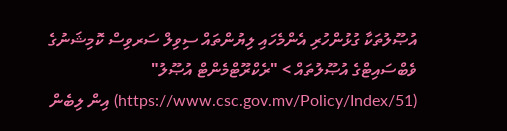އުޞޫލުތަކާ ގުޅުންހުރި އެންމެހައި ލިޔުންތައް ސިވިލް ސަރވިސް ކޮމިޝަނުގެ ވެބްސައިޓްގެ އުޞޫލުތައް > "ރެކްރޫޓްމެންޓް އުޞޫލު" (https://www.csc.gov.mv/Policy/Index/51) އިން ލިބެން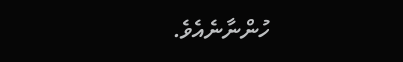ހުންނާނެއެވެ.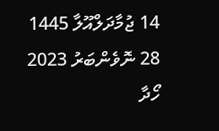14 ޖުމާދަލްއޫލާ 1445
28 ނޮވެންބަރު 2023
ހޯދާ